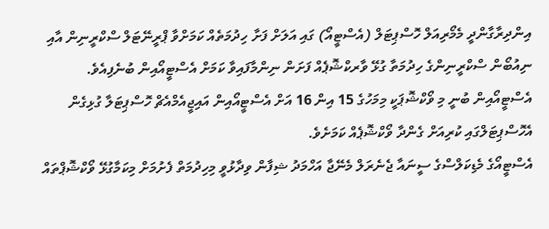އިންދިރާގާންދީ މެމޯރިއަލް ހޮސްޕިޓަލް (އެސްޓީއޯ) ގައި އަލަށް ފަށާ ހިދުމަތެއް ކަމަށްވާ ޕްރީނޭޓަލް ސްކްރީނިން އާއި ނިއުބޯން ސްކްރީނިންގެ ހިދުމަތާ ގުޅޭ ވާރކްޝޮޕެއް ފަށަން ނިންމާފައިވާ ކަމަށް އެސްޓީއޯއިން ބުނެފިއެވެ.
އެސްޓީއޯއިން ބުނީ މި ވޯކްޝޮޕަކީ މިމަހުގެ 15 އިން 16 އަށް އެސްޓީއޯއިން އައިޖީއެމްއެޗް ހޮސްޕިޓަލާ ގުޅިގެން އެހޮސްޕިޓަލްގައި ކުރިއަށް ގެންދާ ވޯކްޝޮޕެއް ކަމަށެވެ.
އެސްޓީއޯގެ މެޑިކަލްސްގެ ސީނައާ ޖެނެރަލް މެނޭޖާ އަހްމަދު ޝިފާން ވިދާޅުވީ މިހިދުމަތް ފެށުމަށް މިކަމާގުޅޭ ވޯކްޝޮޕްތައް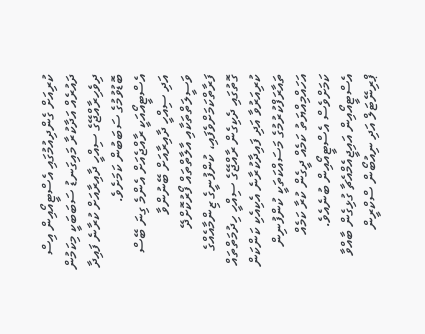ކުރިއަށް ގެންދިއުމުގައި އެސްޓީއޯއިން އިސް ދައުރެއް އަދާކުރާ މައިގަނޑު ސަބަބަކީ މިކަމުން ދިވެހިރާއްޖޭގެ ސިއްހީ ދާއިރާއަށް ކުރާނެ ފައިދާ ބޮޑުވުމުގެ ސަބަބުން ކަމަށެވެ.
އެސްޓީއޯއަކީ ރާއްޖެއަށް އެންމެ ގިނަ ބޭސް އަދި ސިއްހީ ދާއިރާއަށް ބޭނުންވާ ވަސީލަތްތަކާއި އާލާތްތައް ފޯރުކޮށްދޭ ފަރާތްކަމަށްވެފައި، ކުންފުނީގެ ޒިންމާއެއްގެ ގޮތުގައި ދެކިގެން ރާއްޖޭގެ ސިއްހީ ހިދުމަތްތައް ކުރިއަރުވާ އަދި ފައިދާކުރާނެ އެކިއެކި ކަންކަން ތައާރަފްކުރުމުގެ މަސައްކަތަކީ ކުންފުނިން އަހައްމިއްޔަތު ކަމެއް ދީގެން ކުރާ ކަމެއް ކަމަށްވެސް އެސްޓީއޯއިން ބުނެއެވެ.
އެސްޓީއޯއިން އައިޖީއެމްއެޗާ ގުޅިގެން ބާއްވާ ޕްރިނޭޓަލް އަދި ނިއުބޯން ސްކްރީން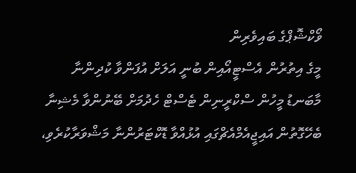ވޯކްޝޮޕްގެ ބައިވެރިން
މީގެ އިތުރުން އެސްޓީއޯއިން ބުނީ އަލަށް އުފަންވާ ކުދިންނާ މާބަނޑު މީހުން ސްކްރީނިން ޓެސްޓް ހެދުމަށް ބޭނުންވާ މެޝިނާ ބެހޭގޮތުން އައިޖީއެމްއެޗްގައި އުޅުއްވާ ޑޮކްޓަރުންނާ މަޝްވަރާކުރެވި،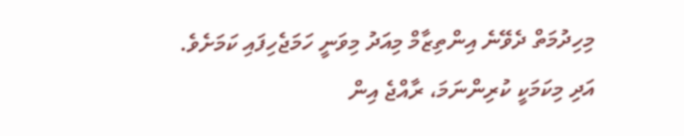މިހިދުމަތް ދެވޭނެ އިންތިޒާމް މިއަދު މިވަނީ ހަމަޖެހިފައި ކަމަށެވެ.
އަދި މިކަމަކީ ކުރިންނަމަ، ރާއްޖެ އިން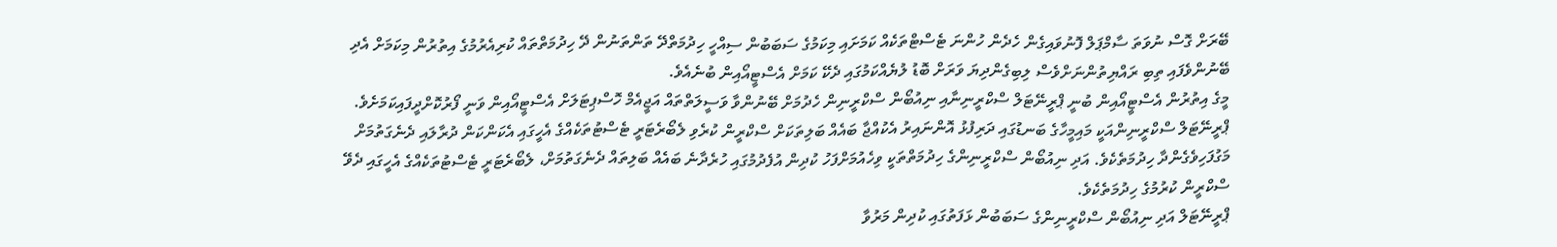ބޭރަށް ގޮސް ނުވަތަ ސާމްޕަލް ފޮނުވައިގެން ހެދެން ހުންނަ ޓެސްޓްތަކެއް ކަމަށައި މިކަމުގެ ސަބަބުން ސިއްހީ ހިދުމަތްދޭ ތަންތަނުން ދޭ ހިދުމަތްތައް ކުރިއެރުމުގެ އިތުރުން މިކަމަށް އެދި ބޭނުންވެފައި ތިބި ރައްޔިތުންނަށްވެސް ލިބިގެންދިޔަ ވަރަށް ބޮޑު ލުޔެއްކަމުގައި ދެކޭ ކަމަށް އެސްޓީއޯއިން ބުނެއެވެ.
މީގެ އިތުރުން އެސްޓީއޯއިން ބުނީ ޕްރީނޭޓަލް ސްކްރީނިނާއި ނިއުބޯން ސްކްރީނިން ހެދުމަށް ބޭނުންވާ ވަސީލަތްތައް އަޖީއެމް ހޮސްޕިޓަލަށް އެސްޓީއޯއިން ވަނީ ފޯރުކޮށްދީފައިކަމަށެވެ.
ޕްރީނޭޓަލް ސްކްރީނިންއަކީ މައިމީހާގެ ބަނޑުގައި ދަރިފުޅު އޮންނައިރު އެކުއްޖާ ބައެއް ބަލިތަކަށް ސްކްރީން ކުރެވި ލެބޯރެޓަރީ ޓެސްޓުތަކެއްގެ އެހީގައި އެކަންކަން ދުރާލައި ދެނެގަތުމަށް މަގުފަހިވެގެންދާ ހިދުމަތެކެވެ. އަދި ނިއުބޯން ސްކްރީނިންގެ ހިދުމަތްތަކީ ވިހެއުމަށްފަހު ކުދިން އުފެދުމުގައި ހުރެދާނެ ބައެއް ބަލިތައް ދެނެގަތުމަށް، ލެބޯރެޓަރީ ޓެސްޓުތަކެއްގެ އެހީގައި ދެވޭ ސްކްރީން ކުރުމުގެ ހިދުމަތެކެވެ.
ޕްރީނޭޓަލް އަދި ނިއުބޯން ސްކްރީނިންގެ ސަބަބުން ޅަފަތުގައި ކުދިން މަރުވާ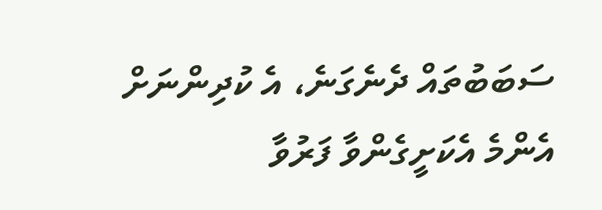ސަބަބުތައް ދެނެގަނެ، އެ ކުދިންނަށް އެންމެ އެކަށީގެންވާ ފަރުވާ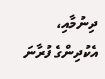ދިނުމާއި، އެކުދިންގެ ފުރާނަ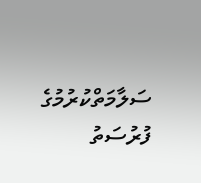ސަލާމަތްކުރުމުގެ ފުރުސަތު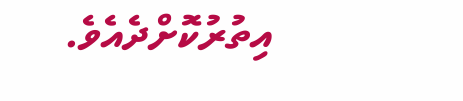އިތުރުކޮށްދެއެވެ.